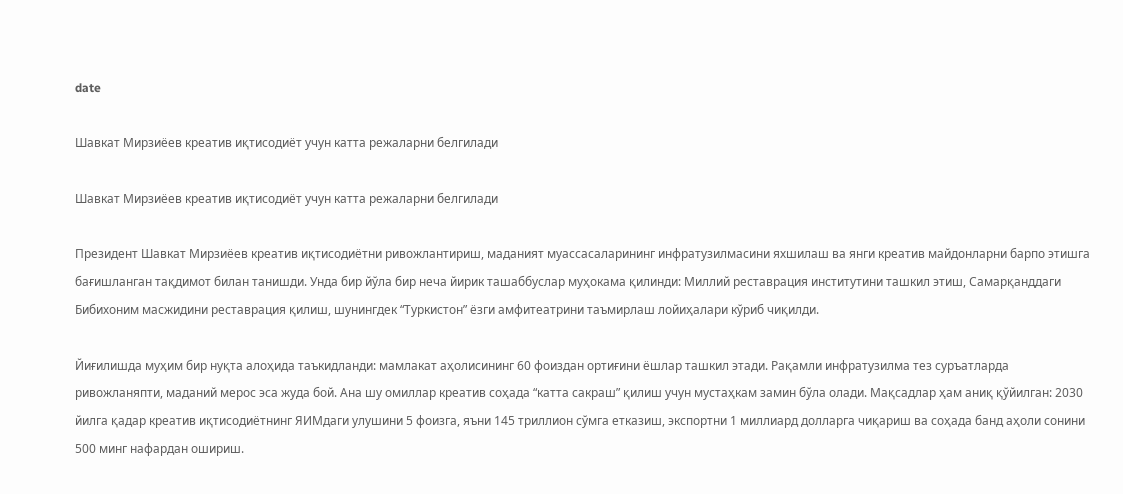date

Шавкат Мирзиёев креатив иқтисодиёт учун катта режаларни белгилади

Шавкат Мирзиёев креатив иқтисодиёт учун катта режаларни белгилади

Президент Шавкат Мирзиёев креатив иқтисодиётни ривожлантириш, маданият муассасаларининг инфратузилмасини яхшилаш ва янги креатив майдонларни барпо этишга бағишланган тақдимот билан танишди. Унда бир йўла бир неча йирик ташаббуслар муҳокама қилинди: Миллий реставрация институтини ташкил этиш, Самарқанддаги Бибихоним масжидини реставрация қилиш, шунингдек “Туркистон” ёзги амфитеатрини таъмирлаш лойиҳалари кўриб чиқилди.

Йиғилишда муҳим бир нуқта алоҳида таъкидланди: мамлакат аҳолисининг 60 фоиздан ортиғини ёшлар ташкил этади. Рақамли инфратузилма тез суръатларда ривожланяпти, маданий мерос эса жуда бой. Ана шу омиллар креатив соҳада “катта сакраш” қилиш учун мустаҳкам замин бўла олади. Мақсадлар ҳам аниқ қўйилган: 2030 йилга қадар креатив иқтисодиётнинг ЯИМдаги улушини 5 фоизга, яъни 145 триллион сўмга етказиш, экспортни 1 миллиард долларга чиқариш ва соҳада банд аҳоли сонини 500 минг нафардан ошириш.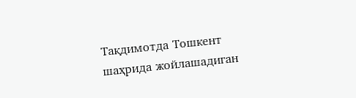Тақдимотда Тошкент шаҳрида жойлашадиган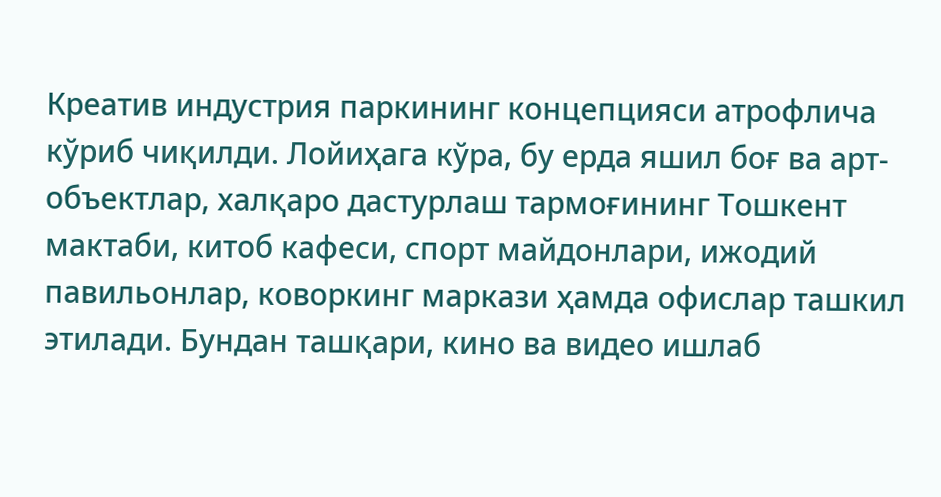Креатив индустрия паркининг концепцияси атрофлича кўриб чиқилди. Лойиҳага кўра, бу ерда яшил боғ ва арт-объектлар, халқаро дастурлаш тармоғининг Тошкент мактаби, китоб кафеси, спорт майдонлари, ижодий павильонлар, коворкинг маркази ҳамда офислар ташкил этилади. Бундан ташқари, кино ва видео ишлаб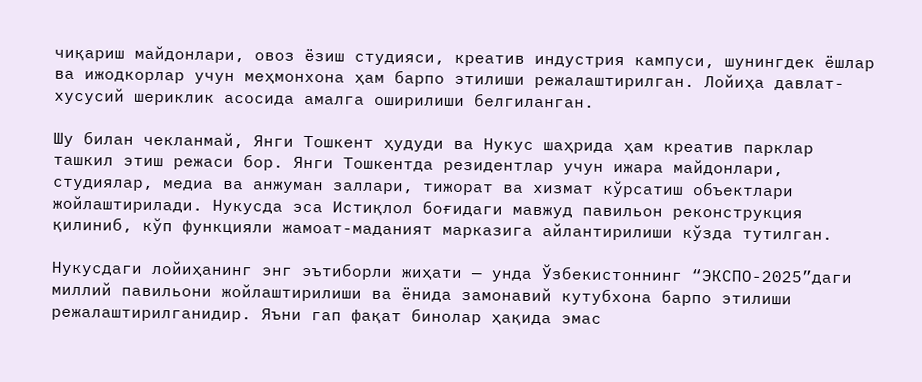чиқариш майдонлари, овоз ёзиш студияси, креатив индустрия кампуси, шунингдек ёшлар ва ижодкорлар учун меҳмонхона ҳам барпо этилиши режалаштирилган. Лойиҳа давлат-хусусий шериклик асосида амалга оширилиши белгиланган.

Шу билан чекланмай, Янги Тошкент ҳудуди ва Нукус шаҳрида ҳам креатив парклар ташкил этиш режаси бор. Янги Тошкентда резидентлар учун ижара майдонлари, студиялар, медиа ва анжуман заллари, тижорат ва хизмат кўрсатиш объектлари жойлаштирилади. Нукусда эса Истиқлол боғидаги мавжуд павильон реконструкция қилиниб, кўп функцияли жамоат-маданият марказига айлантирилиши кўзда тутилган.

Нукусдаги лойиҳанинг энг эътиборли жиҳати — унда Ўзбекистоннинг “ЭКСПО-2025”даги миллий павильони жойлаштирилиши ва ёнида замонавий кутубхона барпо этилиши режалаштирилганидир. Яъни гап фақат бинолар ҳақида эмас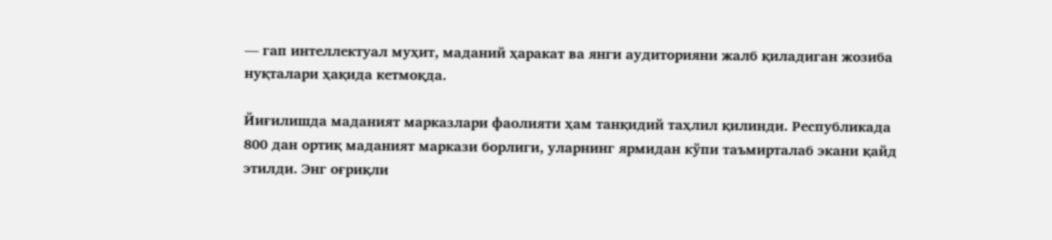— гап интеллектуал муҳит, маданий ҳаракат ва янги аудиторияни жалб қиладиган жозиба нуқталари ҳақида кетмоқда.

Йиғилишда маданият марказлари фаолияти ҳам танқидий таҳлил қилинди. Республикада 800 дан ортиқ маданият маркази борлиги, уларнинг ярмидан кўпи таъмирталаб экани қайд этилди. Энг оғриқли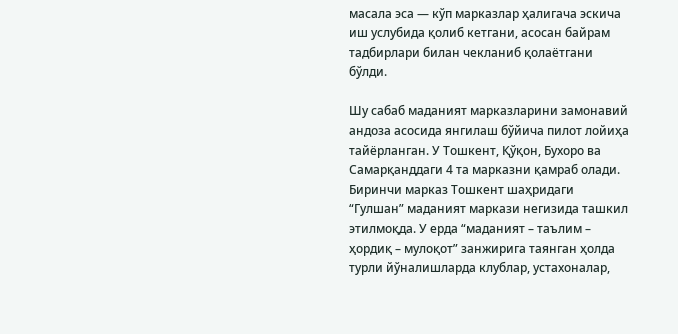масала эса — кўп марказлар ҳалигача эскича иш услубида қолиб кетгани, асосан байрам тадбирлари билан чекланиб қолаётгани бўлди.

Шу сабаб маданият марказларини замонавий андоза асосида янгилаш бўйича пилот лойиҳа тайёрланган. У Тошкент, Қўқон, Бухоро ва Самарқанддаги 4 та марказни қамраб олади. Биринчи марказ Тошкент шаҳридаги “Гулшан” маданият маркази негизида ташкил этилмоқда. У ерда “маданият – таълим – ҳордиқ – мулоқот” занжирига таянган ҳолда турли йўналишларда клублар, устахоналар,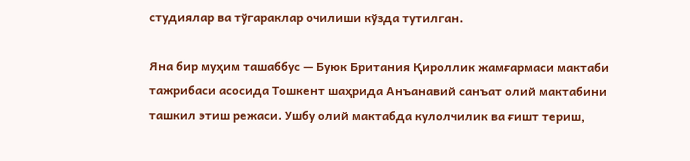студиялар ва тўгараклар очилиши кўзда тутилган.

Яна бир муҳим ташаббус — Буюк Британия Қироллик жамғармаси мактаби тажрибаси асосида Тошкент шаҳрида Анъанавий санъат олий мактабини ташкил этиш режаси. Ушбу олий мактабда кулолчилик ва ғишт териш,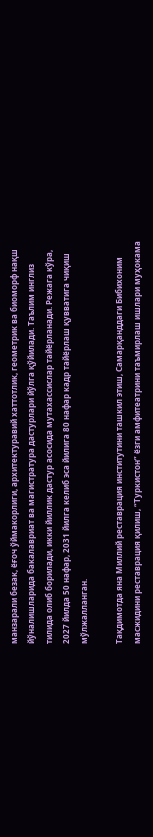манзарали безак, ёғоч ўймакорлиги, архитектуравий хаттотлик, геометрик ва биоморф нақш йўналишларида бакалавриат ва магистратура дастурлари йўлга қўйилади. Таълим инглиз тилида олиб борилади, икки йиллик дастур асосида мутахассислар тайёрланади. Режага кўра, 2027 йилда 50 нафар, 2031 йилга келиб эса йилига 80 нафар кадр тайёрлаш қувватига чиқиш мўлжалланган.

Тақдимотда яна Миллий реставрация институтини ташкил этиш, Самарқанддаги Бибихоним масжидини реставрация қилиш, “Туркистон” ёзги амфитеатрини таъмирлаш ишлари муҳокама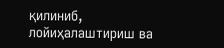қилиниб, лойиҳалаштириш ва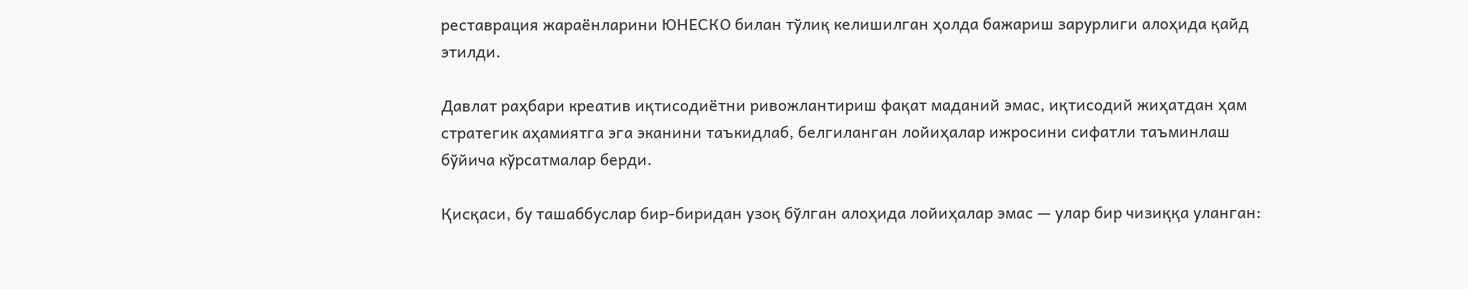реставрация жараёнларини ЮНЕСКО билан тўлиқ келишилган ҳолда бажариш зарурлиги алоҳида қайд этилди.

Давлат раҳбари креатив иқтисодиётни ривожлантириш фақат маданий эмас, иқтисодий жиҳатдан ҳам стратегик аҳамиятга эга эканини таъкидлаб, белгиланган лойиҳалар ижросини сифатли таъминлаш бўйича кўрсатмалар берди.

Қисқаси, бу ташаббуслар бир-биридан узоқ бўлган алоҳида лойиҳалар эмас — улар бир чизиққа уланган: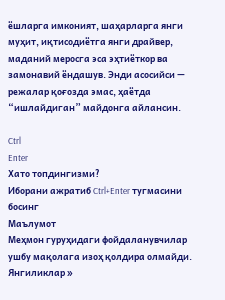ёшларга имконият, шаҳарларга янги муҳит, иқтисодиётга янги драйвер, маданий меросга эса эҳтиёткор ва замонавий ёндашув. Энди асосийси — режалар қоғозда эмас, ҳаётда “ишлайдиган” майдонга айлансин.

Ctrl
Enter
Хато топдингизми?
Иборани ажратиб Ctrl+Enter тугмасини босинг
Маълумот
Меҳмон гуруҳидаги фойдаланувчилар ушбу мақолага изоҳ қолдира олмайди.
Янгиликлар »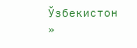Ўзбекистон »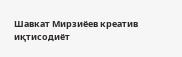Шавкат Мирзиёев креатив иқтисодиёт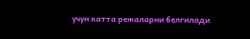учун катта режаларни белгилади